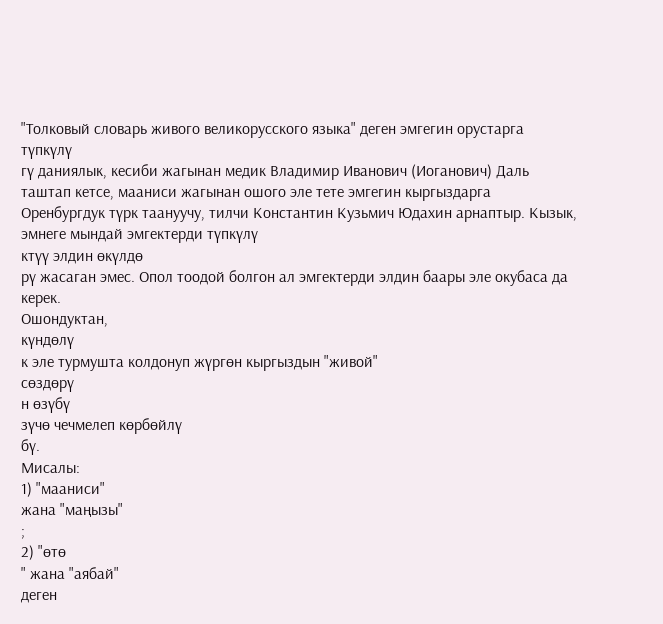"Толковый словарь живого великорусского языка" деген эмгегин орустарга түпкүлү
гү даниялык, кесиби жагынан медик Владимир Иванович (Иоганович) Даль таштап кетсе, мааниси жагынан ошого эле тете эмгегин кыргыздарга Оренбургдук түрк таануучу, тилчи Константин Кузьмич Юдахин арнаптыр. Кызык, эмнеге мындай эмгектерди түпкүлү
ктүү элдин өкүлдө
рү жасаган эмес. Опол тоодой болгон ал эмгектерди элдин баары эле окубаса да керек.
Ошондуктан,
күндөлү
к эле турмушта колдонуп жүргөн кыргыздын "живой"
сөздөрү
н өзүбү
зүчө чечмелеп көрбөйлү
бү.
Мисалы:
1) "мааниси"
жана "маңызы"
;
2) "өтө
" жана "аябай"
деген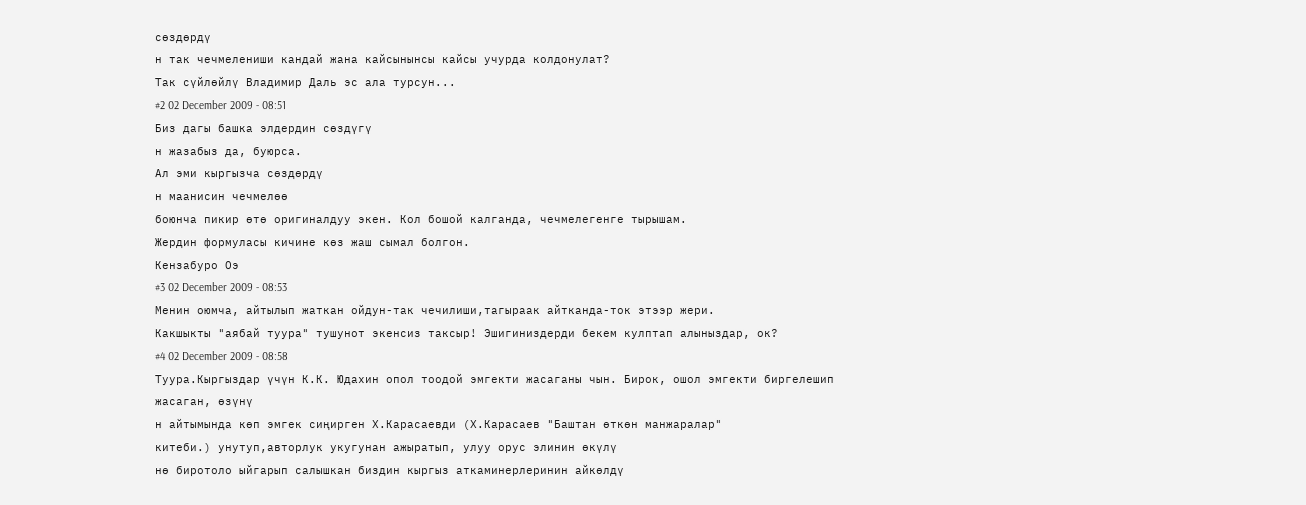сөздөрдү
н так чечмелениши кандай жана кайсынынсы кайсы учурда колдонулат?
Так сүйлөйлү Владимир Даль эс ала турсун...
#2 02 December 2009 - 08:51
Биз дагы башка элдердин сөздүгү
н жазабыз да, буюрса.
Ал эми кыргызча сөздөрдү
н маанисин чечмелөө
боюнча пикир өтө оригиналдуу экен. Кол бошой калганда, чечмелегенге тырышам.
Жердин формуласы кичине көз жаш сымал болгон.
Кензабуро Оэ
#3 02 December 2009 - 08:53
Менин оюмча, айтылып жаткан ойдун-так чечилиши,тагыраак айтканда-ток этээр жери.
Какшыкты "аябай туура" тушунот экенсиз таксыр! Эшигиниздерди бекем кулптап алыныздар, ок?
#4 02 December 2009 - 08:58
Туура.Кыргыздар үчүн К.К. Юдахин опол тоодой эмгекти жасаганы чын. Бирок, ошол эмгекти биргелешип жасаган, өзүнү
н айтымында көп эмгек сиңирген Х.Карасаевди (Х.Карасаев "Баштан өткөн манжаралар"
китеби.) унутуп,авторлук укугунан ажыратып, улуу орус элинин өкүлү
нө биротоло ыйгарып салышкан биздин кыргыз аткаминерлеринин айкөлдү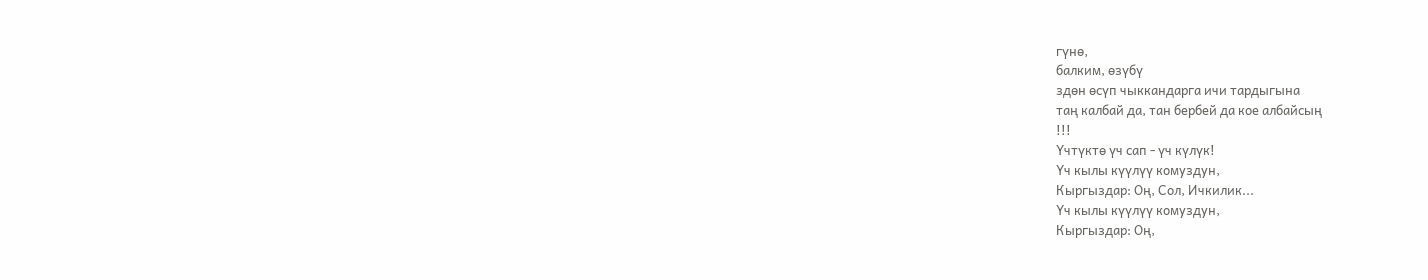гүнө,
балким, өзүбү
здөн өсүп чыккандарга ичи тардыгына
таң калбай да, тан бербей да кое албайсың
!!!
Үчтүктө үч сап - үч күлүк!
Үч кылы күүлүү комуздун,
Кыргыздар: Оң, Сол, Ичкилик...
Үч кылы күүлүү комуздун,
Кыргыздар: Оң,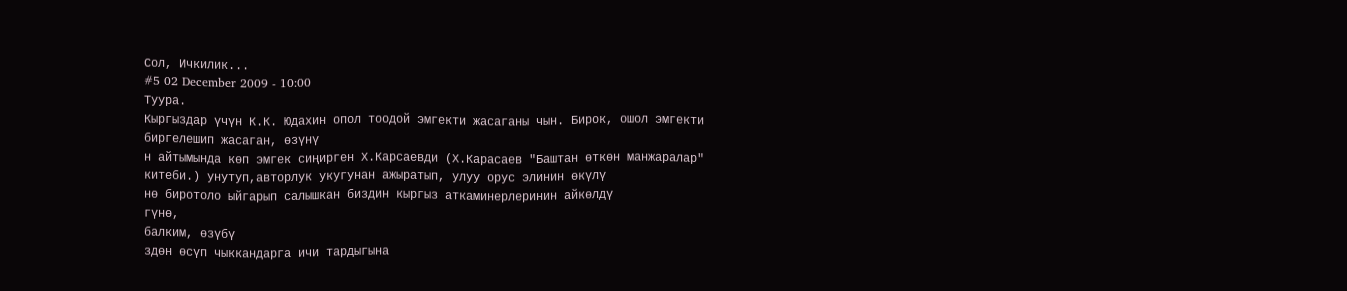Сол, Ичкилик...
#5 02 December 2009 - 10:00
Туура.
Кыргыздар үчүн К.К. Юдахин опол тоодой эмгекти жасаганы чын. Бирок, ошол эмгекти биргелешип жасаган, өзүнү
н айтымында көп эмгек сиңирген Х.Карсаевди (Х.Карасаев "Баштан өткөн манжаралар"
китеби.) унутуп,авторлук укугунан ажыратып, улуу орус элинин өкүлү
нө биротоло ыйгарып салышкан биздин кыргыз аткаминерлеринин айкөлдү
гүнө,
балким, өзүбү
здөн өсүп чыккандарга ичи тардыгына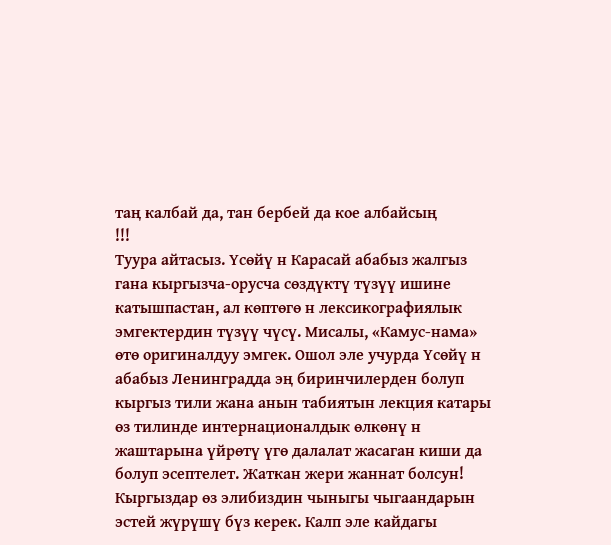таң калбай да, тан бербей да кое албайсың
!!!
Туура айтасыз. Үсөйү н Карасай абабыз жалгыз гана кыргызча-орусча сөздүктү түзүү ишине катышпастан, ал көптөгө н лексикографиялык эмгектердин түзүү чүсү. Мисалы, «Камус-нама» өтө оригиналдуу эмгек. Ошол эле учурда Үсөйү н абабыз Ленинградда эң биринчилерден болуп кыргыз тили жана анын табиятын лекция катары өз тилинде интернационалдык өлкөнү н жаштарына үйрөтү үгө далалат жасаган киши да болуп эсептелет. Жаткан жери жаннат болсун! Кыргыздар өз элибиздин чыныгы чыгаандарын эстей жүрүшү бүз керек. Калп эле кайдагы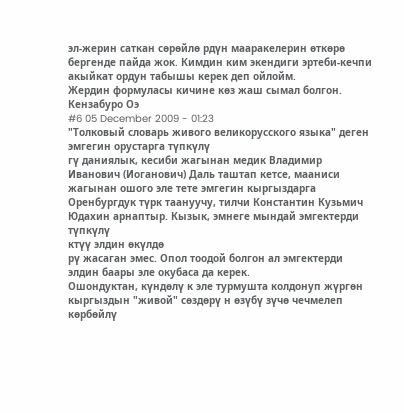эл-жерин саткан сөрөйлө рдүн мааракелерин өткөрө бергенде пайда жок. Кимдин ким экендиги эртеби-кечпи акыйкат ордун табышы керек деп ойлойм.
Жердин формуласы кичине көз жаш сымал болгон.
Кензабуро Оэ
#6 05 December 2009 - 01:23
"Толковый словарь живого великорусского языка" деген эмгегин орустарга түпкүлү
гү даниялык, кесиби жагынан медик Владимир Иванович (Иоганович) Даль таштап кетсе, мааниси жагынан ошого эле тете эмгегин кыргыздарга Оренбургдук түрк таануучу, тилчи Константин Кузьмич Юдахин арнаптыр. Кызык, эмнеге мындай эмгектерди түпкүлү
ктүү элдин өкүлдө
рү жасаган эмес. Опол тоодой болгон ал эмгектерди элдин баары эле окубаса да керек.
Ошондуктан, күндөлү к эле турмушта колдонуп жүргөн кыргыздын "живой" сөздөрү н өзүбү зүчө чечмелеп көрбөйлү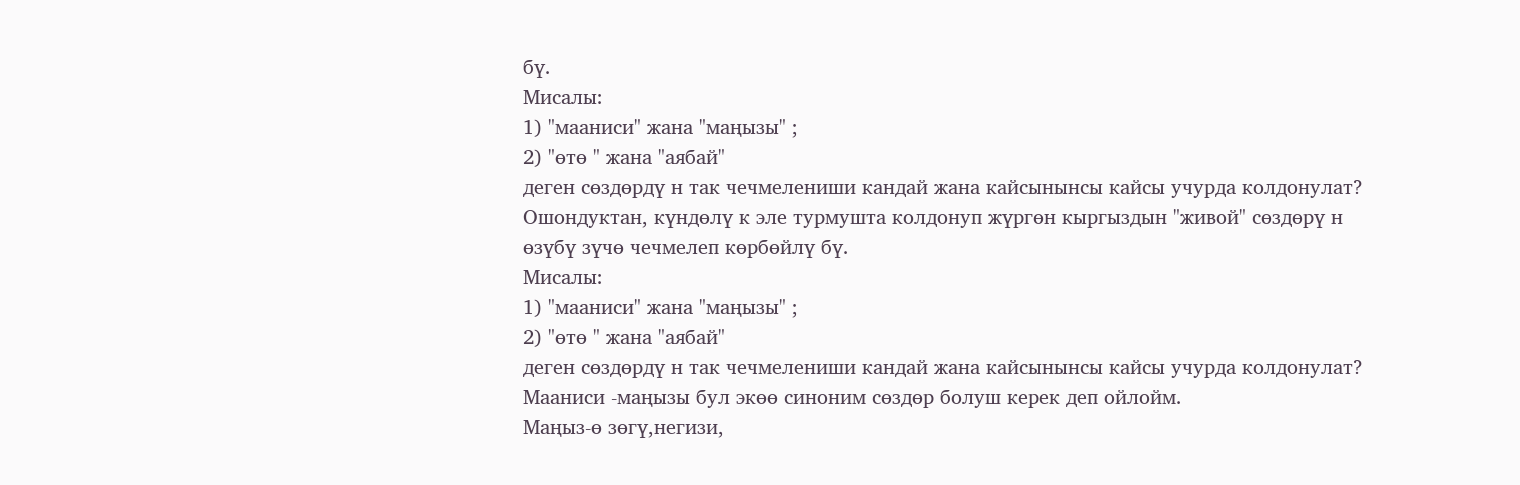бү.
Мисалы:
1) "мааниси" жана "маңызы" ;
2) "өтө " жана "аябай"
деген сөздөрдү н так чечмелениши кандай жана кайсынынсы кайсы учурда колдонулат?
Ошондуктан, күндөлү к эле турмушта колдонуп жүргөн кыргыздын "живой" сөздөрү н өзүбү зүчө чечмелеп көрбөйлү бү.
Мисалы:
1) "мааниси" жана "маңызы" ;
2) "өтө " жана "аябай"
деген сөздөрдү н так чечмелениши кандай жана кайсынынсы кайсы учурда колдонулат?
Мааниcи -маңызы бул экөө синоним сөздөр болуш керек деп ойлойм.
Маңыз-ө зөгү,негизи,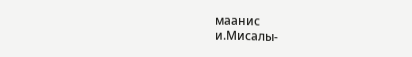маанис
и.Мисалы-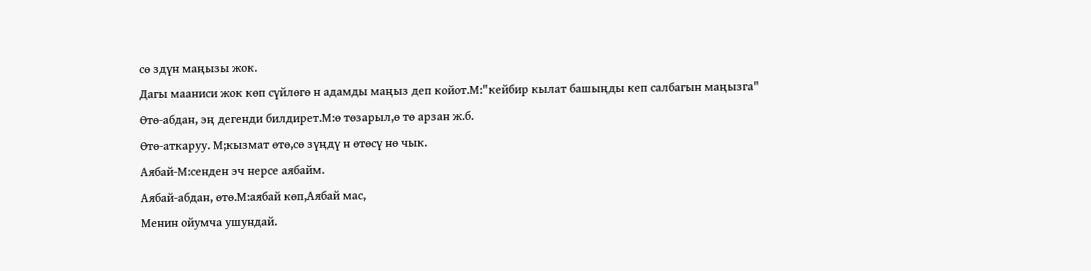сө здүн маңызы жок.
Дагы мааниси жок көп сүйлөгө н адамды маңыз деп койот.М:"кейбир кылат башыңды кеп салбагын маңызга"
Өтө-абдан, эң дегенди билдирет.М:ө төзарыл,ө тө арзан ж.б.
Өтө-аткаруу. М;кызмат өтө,сө зүңдү н өтөсү нө чык.
Аябай-М:сенден эч нерсе аябайм.
Аябай-абдан, өтө.М:аябай көп,Аябай мас,
Менин ойумча ушундай.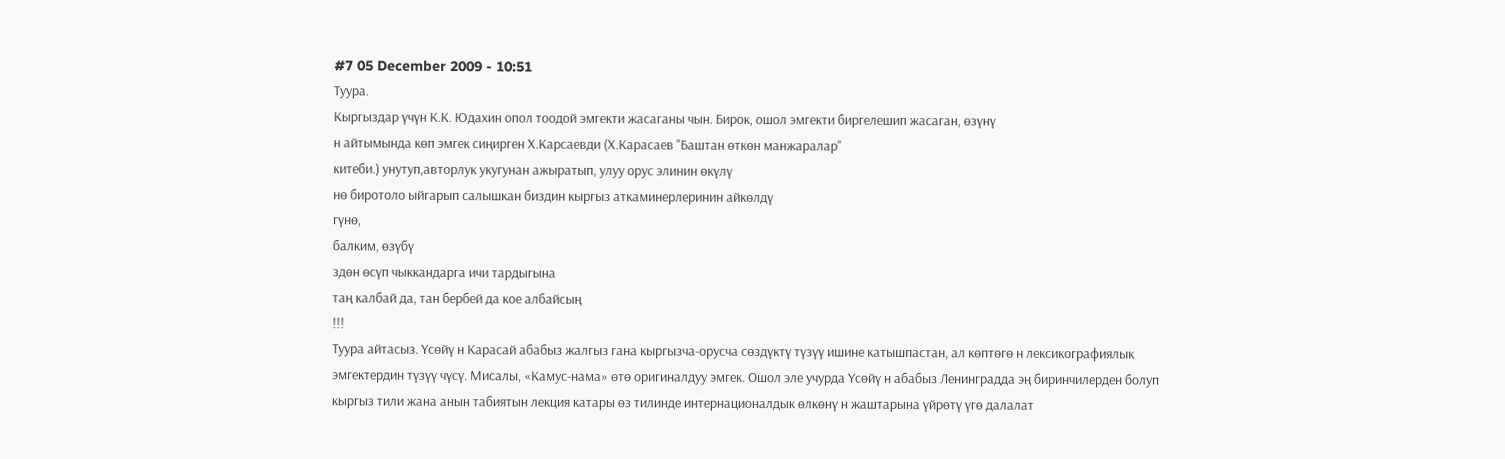#7 05 December 2009 - 10:51
Туура.
Кыргыздар үчүн К.К. Юдахин опол тоодой эмгекти жасаганы чын. Бирок, ошол эмгекти биргелешип жасаган, өзүнү
н айтымында көп эмгек сиңирген Х.Карсаевди (Х.Карасаев "Баштан өткөн манжаралар"
китеби.) унутуп,авторлук укугунан ажыратып, улуу орус элинин өкүлү
нө биротоло ыйгарып салышкан биздин кыргыз аткаминерлеринин айкөлдү
гүнө,
балким, өзүбү
здөн өсүп чыккандарга ичи тардыгына
таң калбай да, тан бербей да кое албайсың
!!!
Туура айтасыз. Үсөйү н Карасай абабыз жалгыз гана кыргызча-орусча сөздүктү түзүү ишине катышпастан, ал көптөгө н лексикографиялык эмгектердин түзүү чүсү. Мисалы, «Камус-нама» өтө оригиналдуу эмгек. Ошол эле учурда Үсөйү н абабыз Ленинградда эң биринчилерден болуп кыргыз тили жана анын табиятын лекция катары өз тилинде интернационалдык өлкөнү н жаштарына үйрөтү үгө далалат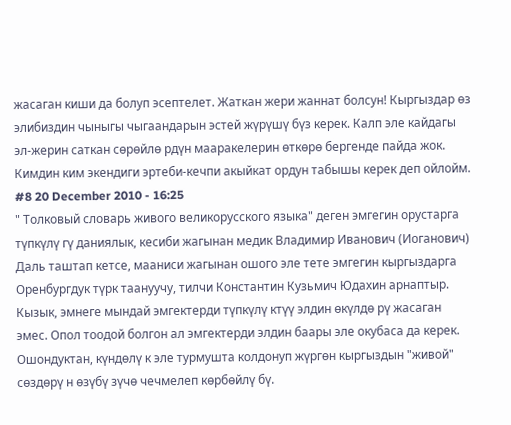жасаган киши да болуп эсептелет. Жаткан жери жаннат болсун! Кыргыздар өз элибиздин чыныгы чыгаандарын эстей жүрүшү бүз керек. Калп эле кайдагы эл-жерин саткан сөрөйлө рдүн мааракелерин өткөрө бергенде пайда жок. Кимдин ким экендиги эртеби-кечпи акыйкат ордун табышы керек деп ойлойм.
#8 20 December 2010 - 16:25
" Толковый словарь живого великорусского языка" деген эмгегин орустарга түпкүлү гү даниялык, кесиби жагынан медик Владимир Иванович (Иоганович) Даль таштап кетсе, мааниси жагынан ошого эле тете эмгегин кыргыздарга Оренбургдук түрк таануучу, тилчи Константин Кузьмич Юдахин арнаптыр. Кызык, эмнеге мындай эмгектерди түпкүлү ктүү элдин өкүлдө рү жасаган эмес. Опол тоодой болгон ал эмгектерди элдин баары эле окубаса да керек.
Ошондуктан, күндөлү к эле турмушта колдонуп жүргөн кыргыздын "живой" сөздөрү н өзүбү зүчө чечмелеп көрбөйлү бү.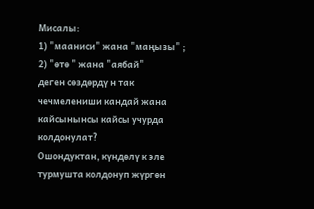Мисалы:
1) "мааниси" жана "маңызы" ;
2) "өтө " жана "аябай"
деген сөздөрдү н так чечмелениши кандай жана кайсынынсы кайсы учурда колдонулат?
Ошондуктан, күндөлү к эле турмушта колдонуп жүргөн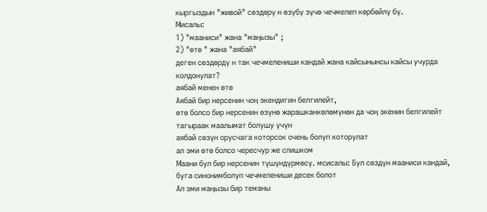кыргыздын "живой" сөздөрү н өзүбү зүчө чечмелеп көрбөйлү бү.
Мисалы:
1) "мааниси" жана "маңызы" ;
2) "өтө " жана "аябай"
деген сөздөрдү н так чечмелениши кандай жана кайсынынсы кайсы учурда колдонулат?
аябай менен өтө
Аябай бир нерсенин чоң экендигин белгилейт,
өтө болсо бир нерсенин өзүнө жарашканкөлөмүнөн да чоң экенин белгилейт
тагыраак маалымат болушу үчүн
аябай сөзүн орусчага которсок очень болуп которулат
ал эми өтө болсо чересчур же слишком
Маани бул бир нерсенин түшүндүрмөсү. мсисалы: Бул сөздүн мааниси кандай, буга синонимболуп чечмелениши десек болот
Ал эми маңызы бир теманы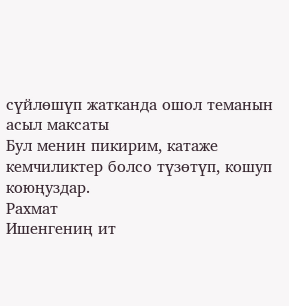сүйлөшүп жатканда ошол теманын асыл максаты
Бул менин пикирим, катаже кемчиликтер болсо түзөтүп, кошуп коюңуздар.
Рахмат
Ишенгениң ит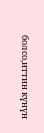болсо,иттин күнүн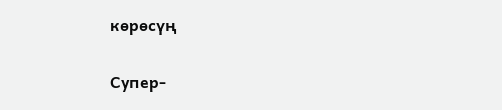көрөсүң

Супер-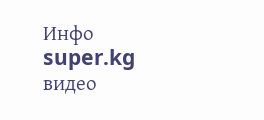Инфо
super.kg
видео